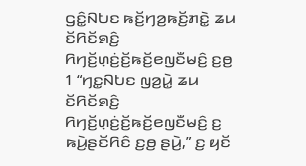ꤞꤢꤨ꤭ꤡꤝꤢ ꤒꤢꤩ꤬ꤚꤤ꤬ꤒꤢꤩ꤬ꤊꤢꤧ꤭ ꤘꤣ ꤢꤩꤖꤢꤩꤎꤢꤨ꤬ ꤖꤚꤢꤩ꤬ꤛ꤫ꤢꤦ꤬ꤢꤩ꤬ꤒꤢꤩ꤬ꤕꤜꤢꤪꤗꤢꤨ꤬ ꤢ꤬ꤥ꤬
1 “ꤚꤢ꤭ꤡꤝꤢ ꤜꤤ꤬ꤣꤧ꤭ ꤘꤣ ꤢꤩꤖꤢꤩꤎꤢꤨ꤬ ꤖꤚꤢꤩ꤬ꤛ꤫ꤢꤦ꤬ꤢꤩ꤬ꤒꤢꤩ꤬ꤕꤜꤢꤪꤗꤢꤨ꤬ ꤢ꤬ ꤒꤣꤧ꤬ꤔꤢꤩꤖꤢꤨ ꤢ꤬ꤥ꤬ ꤔꤣꤧ꤬,” ꤢ꤬ ꤟꤢꤩ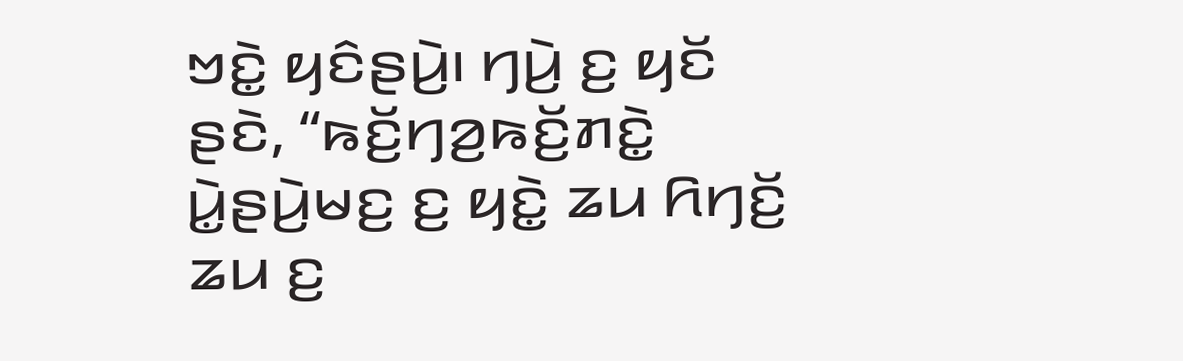ꤠꤢꤧ꤭ ꤟꤢꤨꤔꤣꤧ꤬꤯ ꤚꤣꤧ꤬ ꤢ꤬ ꤟꤢꤩ ꤔꤢꤧ, “ꤒꤢꤩ꤬ꤚꤤ꤬ꤒꤢꤩ꤬ꤊꤢꤧ꤭ ꤣꤧ꤭ꤔꤣꤧ꤬ꤗꤢ꤬ ꤢ꤬ ꤟꤢꤧ꤭ ꤘꤣ ꤖꤚꤢꤩ꤬ ꤘꤣ ꤢ꤬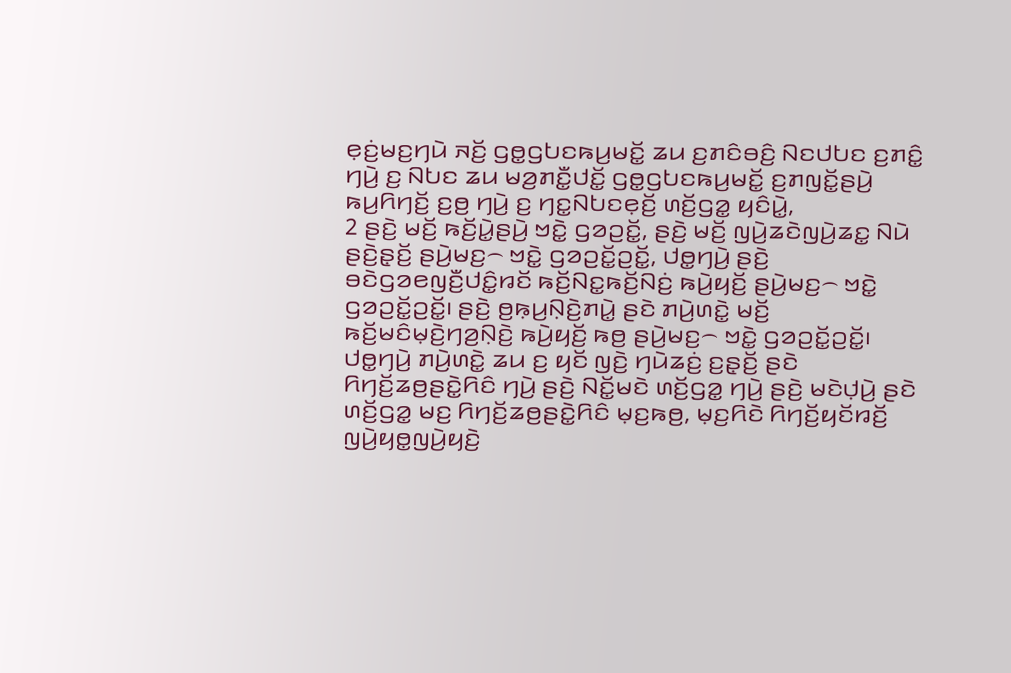ꤕ꤫ꤢꤦ꤬ꤗꤢ꤬ꤚꤣꤧ ꤏꤢꤩ꤬ ꤞꤥ꤭ꤞꤝꤢꤒꤣ꤬ꤗꤢꤩ꤭ ꤘꤣ ꤢ꤬ꤊꤢꤨꤋꤢꤨ꤬ ꤡꤢꤓꤝꤢ ꤢ꤬ꤊꤢꤨ꤭ ꤚꤣꤧ꤬ ꤢ꤬ ꤡꤝꤢ ꤘꤣ ꤗꤤ꤬ꤊꤢꤪ꤭ꤓꤢꤩ꤭ ꤞꤥ꤭ꤞꤝꤢꤒꤣ꤬ꤗꤢꤩ꤭ ꤢ꤬ꤊꤜꤢꤩ꤭ꤔꤣꤧ꤬ ꤒꤣ꤬ꤖꤚꤢꤩ꤬ ꤢ꤬ꤥ꤬ ꤚꤣꤧ꤬ ꤢ꤬ ꤚꤢ꤭ꤡꤝꤢꤕ꤫ꤢꤩ꤬ ꤛꤢꤩ꤬ꤞꤤ꤭ ꤟꤢꤨꤣꤧ꤭,
2 ꤔꤢꤧ꤬ ꤗꤢꤩ꤬ ꤒꤢꤩ꤬ꤣꤧ꤭ꤔꤣꤧ꤬ ꤠꤢꤧ꤭ ꤞꤤꤑꤢꤩ꤭, ꤔꤢꤧ꤬ ꤗꤢꤩ꤬ ꤜꤣꤧ꤬ꤘꤢꤧꤜꤣꤧ꤬ꤘꤢ꤭ ꤡꤣꤧ ꤔꤢꤧ꤬ꤔ꤫ꤢꤩ꤬ ꤔꤣꤧ꤬ꤗꤢ꤬꤮ ꤠꤢꤧ꤭ ꤞꤤꤑꤢꤩ꤭ꤑꤢꤩ꤭, ꤓꤥ꤭ꤚꤣꤧ꤬ ꤔꤢꤧ꤬ ꤋꤢꤧꤞꤤꤕꤜꤢꤪ꤬ꤓꤢꤨ꤭ꤙꤢꤩ ꤒꤢꤩ꤬ꤡꤢ꤭ꤒꤢꤩ꤬ꤡꤢꤦ꤬ ꤒꤣꤧ꤬ꤟꤢꤩ꤬ ꤔꤣꤧ꤬ꤗꤢ꤬꤮ ꤠꤢꤧ꤭ ꤞꤤꤑꤢꤩ꤭ꤑꤢꤩ꤭꤯ ꤔꤢꤧ꤬ ꤥ꤬ꤒ꤫ꤣ꤬ꤡ꤫ꤢꤧ꤬ꤊꤣꤧ꤭ ꤔꤢꤧ ꤊꤣꤧ꤬ꤛꤢꤧ꤭ ꤗꤢꤩ꤬ ꤒꤢꤩ꤬ꤗꤢꤨꤗ꤫ꤢꤧ꤬ꤚꤤ꤬ꤡ꤫ꤢꤧ꤬ ꤒꤣꤧ꤬ꤟꤢꤩ꤬ ꤒꤥ꤬ ꤔꤣꤧ꤬ꤗꤢ꤬꤮ ꤠꤢꤧ꤭ ꤞꤤꤑꤢꤩ꤭ꤑꤢꤩ꤭꤯ ꤓꤥ꤭ꤚꤣꤧ꤬ ꤊꤣꤧ꤬ꤛꤢꤧ꤭ ꤘꤣ ꤢ꤬ ꤟꤢꤩ ꤜꤢꤧ꤬ ꤚꤣꤧꤘꤢꤦ꤬ ꤢ꤬ꤔ꤫ꤢꤩ꤬ ꤔꤢꤧ ꤖꤚꤢꤩ꤬ꤘꤥ꤬ꤔꤢꤧ꤭ꤖꤢꤨ ꤚꤣꤧ꤬ ꤔꤢꤧ꤬ ꤡꤢꤩ꤭ꤗꤢꤧ ꤛꤢꤩ꤬ꤞꤤ꤭ ꤚꤣꤧ꤬ ꤔꤢꤧ꤬ ꤗꤢꤧꤓ꤫ꤣꤧ꤬ ꤔꤢꤧ ꤛꤢꤩ꤬ꤞꤤ꤭ ꤗꤢ꤬ ꤖꤚꤢꤩ꤬ꤘꤥ꤬ꤔꤢꤧ꤭ꤖꤢꤨ ꤗ꤫ꤢ꤬ꤒꤥ꤬, ꤗ꤫ꤢ꤬ꤖꤢꤧ ꤖꤚꤢꤩ꤬ꤟꤢꤩꤙꤢꤩ꤬ ꤜꤣꤧ꤬ꤟꤥ꤭ꤜꤣꤧ꤬ꤟꤢꤧ꤬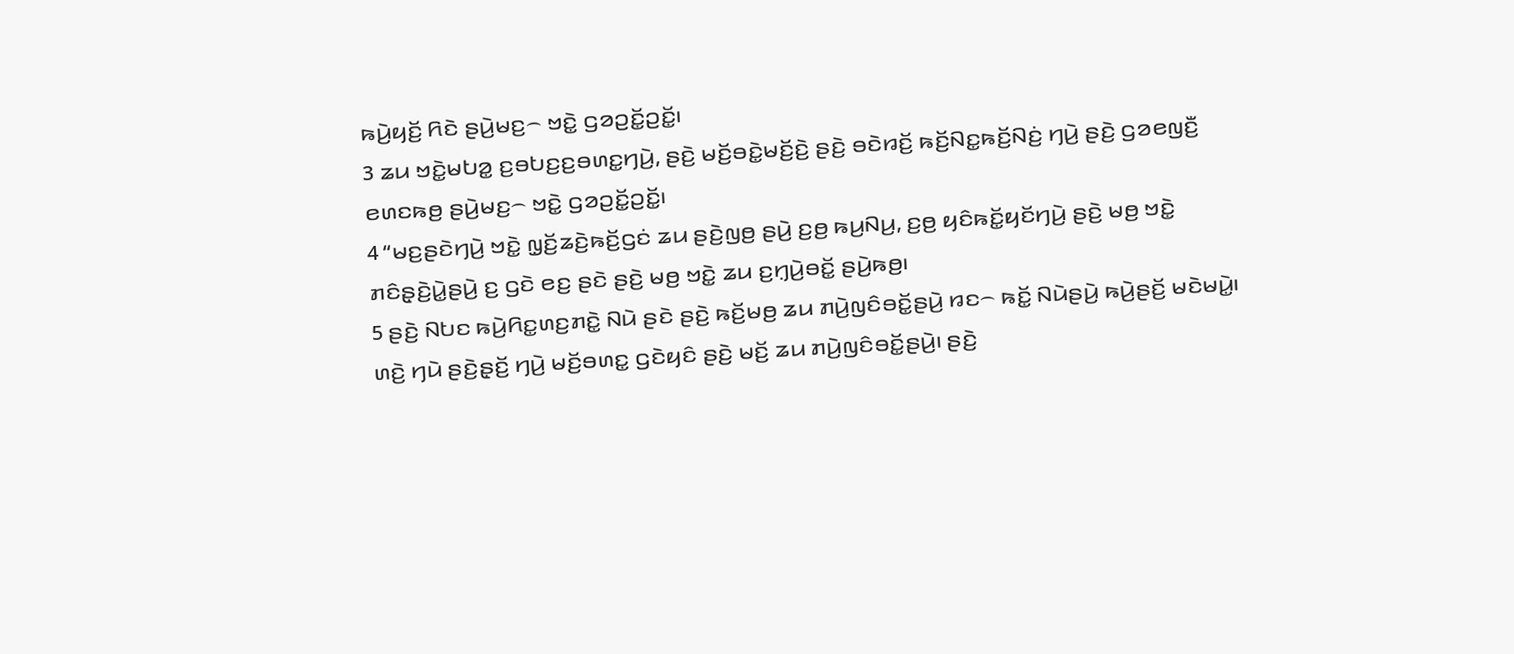ꤒꤣꤧ꤬ꤟꤢꤩ꤬ ꤖꤢꤧ ꤔꤣꤧ꤬ꤗꤢ꤬꤮ ꤠꤢꤧ꤭ ꤞꤤꤑꤢꤩ꤭ꤑꤢꤩ꤭꤯
3 ꤘꤣ ꤠꤢꤧ꤭ꤗꤝꤤ꤭ ꤢ꤬ꤋꤝꤢ꤬ꤢ꤬ꤋꤛꤢ꤭ꤚꤣꤧ꤬, ꤔꤢꤧ꤬ ꤗꤢꤩ꤬ꤋꤢꤧ꤭ꤗꤢꤩ꤬ꤢꤧ꤬ ꤔꤢꤧ꤬ ꤋꤢꤧꤙꤢꤩ꤬ ꤒꤢꤩ꤬ꤡꤢ꤭ꤒꤢꤩ꤬ꤡꤢꤦ꤬ ꤚꤣꤧ꤬ ꤔꤢꤧ꤬ ꤞꤤꤕꤜꤢꤪ꤬ ꤕꤛꤢꤒꤥ꤬ ꤔꤣꤧ꤬ꤗꤢ꤬꤮ ꤠꤢꤧ꤭ ꤞꤤꤑꤢꤩ꤭ꤑꤢꤩ꤭꤯
4 “ꤗꤢ꤬ꤔꤢꤧꤚꤣꤧ꤬ ꤠꤢꤧ꤭ ꤜ꤫ꤢꤩ꤬ꤘꤢꤧ꤬ꤒꤢꤩ꤬ꤞꤢꤦ ꤘꤣ ꤔꤢꤧ꤬ꤜꤥ꤬ ꤔꤣꤧ꤬ ꤢ꤬ꤥ꤬ ꤒꤣ꤬ꤡꤣ꤬, ꤢ꤬ꤥ꤬ ꤟꤢꤨꤒꤢꤩ꤭ꤟꤢꤩꤚꤣꤧ꤬ ꤔꤢꤧ꤬ ꤗꤥ꤬ ꤠꤢꤧ꤭ ꤊꤢꤨꤔ꤫ꤢꤧ꤬ꤣꤧ꤭ꤔꤣꤧ꤬ ꤢ꤬ ꤞꤢꤧ ꤕꤢ꤬ ꤔꤢꤧ ꤔꤢꤧ꤬ ꤗꤥ꤬ ꤠꤢꤧ꤭ ꤘꤣ ꤢ꤬ꤚ꤫ꤣꤧ꤬ꤋꤢꤩ꤭ ꤔꤣꤧ꤬ꤒꤥ꤬꤯
5 ꤔꤢꤧ꤬ ꤡꤝꤢ ꤒꤣꤧ꤬ꤖꤢ꤭ꤛꤢ꤬ꤊꤢꤧ꤭ ꤡꤣꤧ ꤔꤢꤧ ꤔꤢꤧ꤬ ꤒꤢꤩ꤬ꤗꤥ꤬ ꤘꤣ ꤊꤣꤧ꤬ꤜꤢꤨꤋꤢꤩ꤭ꤔꤣꤧ꤬ ꤙꤢ꤮ ꤒꤢꤩ꤭ ꤡꤣꤧꤔꤣꤧ꤬ ꤒꤣꤧ꤬ꤔꤢꤩ꤬ ꤗꤢꤧꤗꤣꤧ꤭꤯ ꤛꤢꤧ꤬ ꤚꤣꤧ ꤔꤢꤧ꤬ꤔ꤫ꤢꤩ꤬ ꤚꤣꤧ꤬ ꤗꤢꤩ꤬ꤋꤛꤢ꤭ ꤞꤢꤧꤟꤢꤨ ꤔꤢꤧ꤬ ꤗꤢꤩ꤬ ꤘꤣ ꤊꤣꤧ꤬ꤜꤢꤨꤋꤢꤩ꤭ꤔꤣꤧ꤬꤯ ꤔꤢꤧ꤬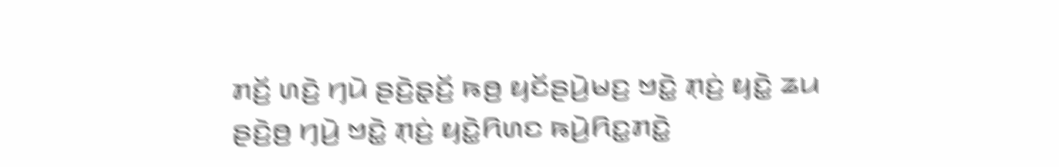ꤊꤢꤩ꤬ ꤛꤢꤧ꤬ ꤚꤣꤧ ꤔꤢꤧ꤬ꤔ꤫ꤢꤩ꤬ ꤒꤥ꤬ ꤟꤢꤩꤔꤣꤧ꤬ꤗꤢ꤬ ꤠꤢꤧ꤭ ꤊ꤫ꤢꤦ꤬ ꤟꤢꤧ꤭ ꤘꤣ ꤔꤢꤧ꤬ꤥ꤬ ꤚꤣꤧ꤬ ꤠꤢꤧ꤭ ꤊ꤫ꤢꤦ꤬ ꤟꤢꤧ꤭ꤖꤛꤢ ꤒꤣꤧ꤬ꤖꤢ꤭ꤊꤢꤧ꤭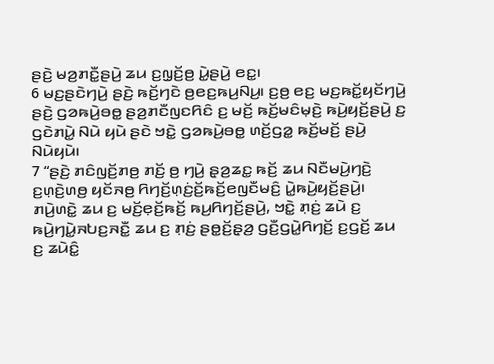ꤔꤢꤧ꤬ ꤗꤤ꤬ꤊꤢꤪ꤭ꤔꤣꤧ꤬ ꤘꤣ ꤢ꤬ꤜ꤫ꤢꤩ꤬ꤥ꤬ ꤣꤧ꤭ꤔꤣꤧ꤬ ꤕꤢ꤭꤯
6 ꤗꤢ꤬ꤔꤢꤧꤚꤣꤧ꤬ ꤔꤢꤧ꤬ ꤒꤢꤩ꤬ꤚꤢꤧ ꤥ꤬ꤕꤢ꤬ꤒꤣ꤬ꤡꤣ꤬꤯ ꤢ꤬ꤥ꤬ ꤕꤢ꤬ ꤗꤢ꤬ꤒꤢꤩ꤭ꤟꤢꤩꤚꤣꤧ꤬ ꤔꤢꤧ꤬ ꤞꤤꤒꤣꤧ꤬ꤋꤥ꤭ ꤔꤤ꤬ꤊꤢꤪꤜꤢꤖꤢꤨ ꤢ꤬ ꤗꤢꤩ꤬ ꤒꤢꤩ꤬ꤗꤢꤨꤗ꤫ꤢꤧ꤬ ꤒꤣꤧ꤬ꤟꤢꤩ꤬ꤔꤣꤧ꤬ ꤢ꤬ ꤞꤢꤧꤊꤣꤧ꤭ ꤡꤣꤧ ꤟꤣꤧ ꤔꤢꤧ ꤠꤢꤧ꤭ ꤞꤤꤒꤣꤧ꤬ꤋꤥ꤭ ꤛꤢꤩ꤬ꤞꤤ꤭ ꤒꤢꤩ꤬ꤗꤢꤩ꤬ ꤔꤣꤧ꤬ ꤡꤣꤧꤟꤣꤧ꤯
7 “ꤔꤢꤧ꤬ ꤊꤢꤨꤜꤢꤩ꤬ꤊꤥ꤬ ꤊꤢꤩ꤬ ꤥ꤬ ꤚꤣꤧ꤬ ꤔ꤫ꤤ꤬ꤘꤢ꤭ ꤒꤢꤩ꤬ ꤘꤣ ꤡꤢꤪꤗꤣꤧ꤬ꤚꤢꤧ꤬ ꤢ꤬ꤛ꤫ꤢꤧ꤬ꤛꤥ꤬ ꤟꤢꤩꤏꤥ꤬ ꤖꤚꤢꤩ꤬ꤛ꤫ꤢꤦ꤬ꤢꤩ꤬ꤒꤢꤩ꤬ꤕꤜꤢꤪꤗꤢꤨ꤬ ꤣꤧ꤭ꤒꤣꤧ꤬ꤟꤢꤩ꤬ꤔꤣꤧ꤬꤯ ꤊꤣꤧ꤬ꤛꤢꤧ꤭ ꤘꤣ ꤢ꤬ ꤗꤢꤩ꤬ꤕ꤫ꤢꤩ꤬ꤒꤢꤩ꤬ ꤒꤣ꤬ꤖꤚꤢꤩ꤬ꤔꤣꤧ꤬, ꤠꤢꤧ꤭ ꤊ꤫ꤢꤦ꤬ ꤘꤣꤧ ꤢ꤬ ꤒꤣꤧ꤬ꤚꤣꤧ꤭ꤏꤝꤢ꤬ꤏꤢꤪ꤭ ꤘꤣ ꤢ꤬ ꤊ꤫ꤢꤦ꤬ ꤔꤥ꤭ꤢꤩ꤬ꤔ꤫ꤤ꤬ ꤞꤢꤪ꤬ꤞꤣꤧ꤭ꤖꤚꤢꤩ꤬ ꤢ꤬ꤞꤢꤩ꤬ ꤘꤣ ꤢ꤬ ꤘꤣꤧꤢꤨ꤭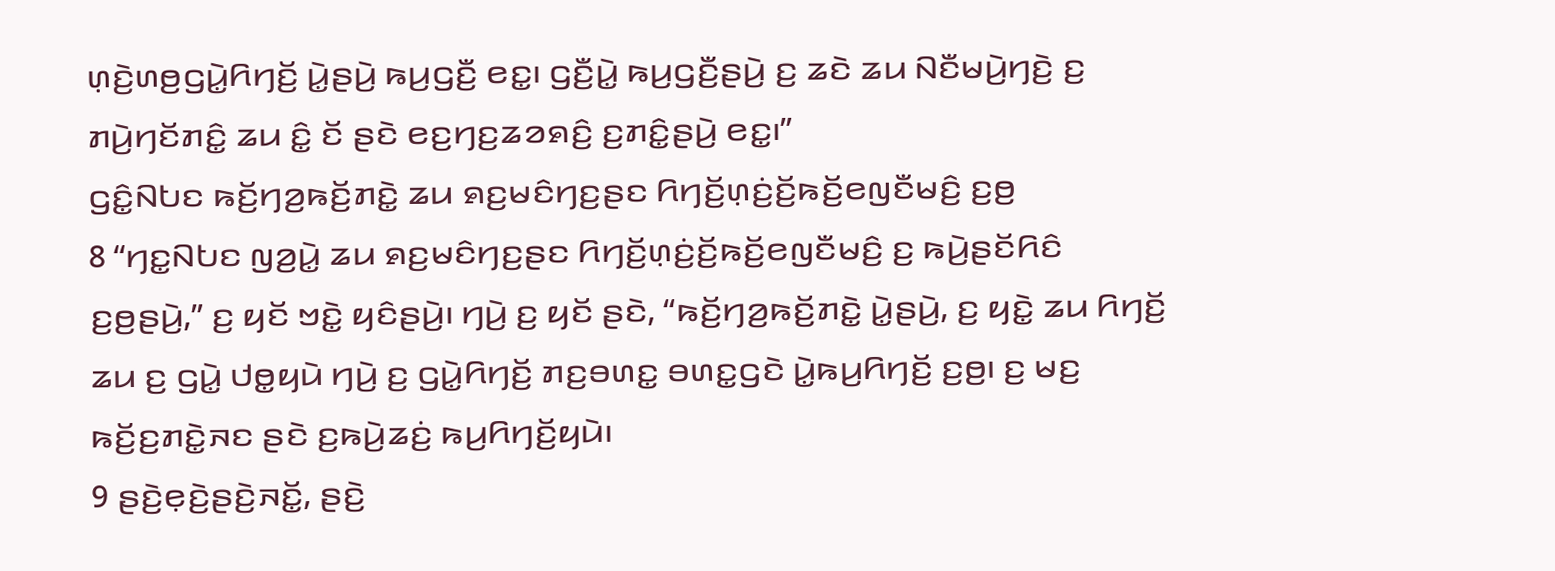ꤛ꤫ꤢꤧ꤬ꤛꤥ꤬ꤞꤣꤧ꤭ꤖꤚꤢꤩ꤬ ꤣꤧ꤭ꤔꤣꤧ꤬ ꤒꤣ꤬ꤞꤢꤪ꤬ ꤕꤢ꤭꤯ ꤞꤢꤪ꤬ꤣꤧ꤭ ꤒꤣ꤬ꤞꤢꤪ꤬ꤔꤣꤧ꤬ ꤢ꤬ ꤘꤢꤧ ꤘꤣ ꤡꤢꤪꤗꤣꤧ꤬ꤚꤢꤧ꤬ ꤢ꤬ ꤊꤣꤧ꤬ꤚꤢꤩꤊꤢꤨ꤭ ꤘꤣ ꤢꤨ꤭ ꤢꤩ ꤔꤢꤧ ꤕꤢ꤬ꤚꤢ꤬ꤘꤤꤎꤢꤨ꤬ ꤢ꤬ꤊꤢꤨ꤭ꤔꤣꤧ꤬ ꤕꤢ꤭꤯”
ꤞꤢꤨ꤭ꤡꤝꤢ ꤒꤢꤩ꤬ꤚꤤ꤬ꤒꤢꤩ꤬ꤊꤢꤧ꤭ ꤘꤣ ꤎꤢ꤬ꤗꤢꤨꤚꤢ꤬ꤔꤢ ꤖꤚꤢꤩ꤬ꤛ꤫ꤢꤦ꤬ꤢꤩ꤬ꤒꤢꤩ꤬ꤕꤜꤢꤪꤗꤢꤨ꤬ ꤢ꤬ꤥ꤬
8 “ꤚꤢ꤭ꤡꤝꤢ ꤜꤤ꤬ꤣꤧ꤭ ꤘꤣ ꤎꤢ꤬ꤗꤢꤨꤚꤢ꤬ꤔꤢ ꤖꤚꤢꤩ꤬ꤛ꤫ꤢꤦ꤬ꤢꤩ꤬ꤒꤢꤩ꤬ꤕꤜꤢꤪꤗꤢꤨ꤬ ꤢ꤬ ꤒꤣꤧ꤬ꤔꤢꤩꤖꤢꤨ ꤢ꤬ꤥ꤬ꤔꤣꤧ꤬,” ꤢ꤬ ꤟꤢꤩ ꤠꤢꤧ꤭ ꤟꤢꤨꤔꤣꤧ꤬꤯ ꤚꤣꤧ꤬ ꤢ꤬ ꤟꤢꤩ ꤔꤢꤧ, “ꤒꤢꤩ꤬ꤚꤤ꤬ꤒꤢꤩ꤬ꤊꤢꤧ꤭ ꤣꤧ꤭ꤔꤣꤧ꤬, ꤢ꤬ ꤟꤢꤧ꤭ ꤘꤣ ꤖꤚꤢꤩ꤬ ꤘꤣ ꤢ꤬ ꤞꤣꤧ꤭ ꤓꤥ꤭ꤟꤣꤧ ꤚꤣꤧ꤬ ꤢ꤬ ꤞꤣꤧ꤭ꤖꤚꤢꤩ꤬ ꤊꤢ꤬ꤋꤛꤢ꤭ ꤋꤛꤢ꤭ꤞꤢꤧ ꤣꤧ꤭ꤒꤣ꤬ꤖꤚꤢꤩ꤬ ꤢ꤬ꤥ꤬꤯ ꤢ꤬ ꤗꤢ꤬ ꤒꤢꤩ꤬ꤢ꤬ꤊꤢꤧ꤭ꤏꤢ ꤔꤢꤧ ꤢ꤬ꤒꤣꤧ꤬ꤘꤢꤦ꤬ ꤒꤣ꤬ꤖꤚꤢꤩ꤬ꤟꤣꤧ꤯
9 ꤔꤢꤧ꤬ꤕ꤫ꤢꤧ꤬ꤔꤢꤧ꤬ꤏꤢꤩ꤭, ꤔꤢꤧ꤬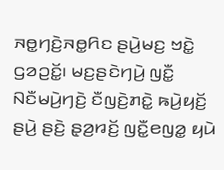ꤏꤥ꤭ꤚꤢꤧ꤬ꤏꤥ꤭ꤖꤢ ꤔꤣꤧ꤬ꤗꤢ꤬ ꤠꤢꤧ꤭ ꤞꤤꤑꤢꤩ꤭꤯ ꤗꤢ꤬ꤔꤢꤧꤚꤣꤧ꤬ ꤜꤢꤪ꤭ ꤡꤢꤪꤗꤣꤧ꤬ꤚꤢꤧ꤬ ꤢꤪꤜꤢꤧ꤬ꤊꤢꤧ꤭ ꤒꤣꤧ꤬ꤟꤢꤩ꤬ ꤔꤣꤧ꤬ ꤔꤢꤧ꤬ ꤔ꤫ꤤ꤬ꤙꤢꤩ꤬ ꤜꤢꤪ꤭ꤕꤜꤤ꤭ ꤟꤣꤧ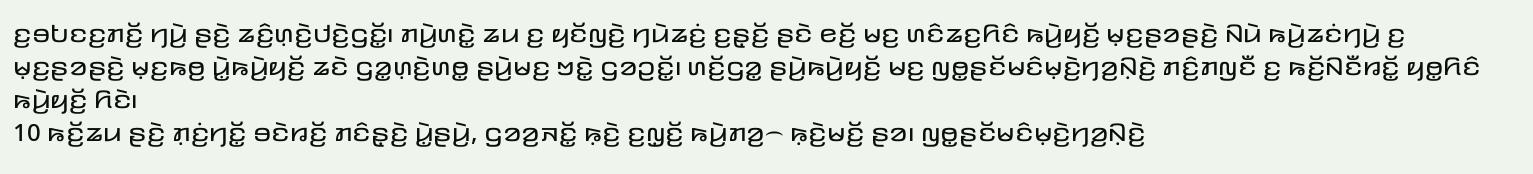ꤢ꤬ꤋꤝꤢꤢ꤬ꤊꤢꤩ꤬ ꤚꤣꤧ꤬ ꤔꤢꤧ꤬ ꤘꤢꤨ꤬ꤛ꤫ꤢꤧ꤬ꤓꤢꤧ꤬ꤞꤢꤩ꤭꤯ ꤊꤣꤧ꤬ꤛꤢꤧ꤭ ꤘꤣ ꤢ꤬ ꤟꤢꤩꤜꤢꤧ꤬ ꤚꤣꤧꤘꤢꤦ꤬ ꤢ꤬ꤔ꤫ꤢꤩ꤬ ꤔꤢꤧ ꤕꤢꤩ꤬ ꤗꤢ꤬ ꤛꤢꤨꤘꤢ꤬ꤖꤢꤨ ꤒꤣꤧ꤬ꤟꤢꤩ꤬ ꤗ꤫ꤢ꤬ꤔꤤꤔꤢꤧ꤬ ꤡꤣꤧ ꤒꤣꤧ꤬ꤘꤢꤦꤚꤣꤧ꤬ ꤢ꤬ ꤗ꤫ꤢ꤬ꤔꤤꤔꤢꤧ꤬ ꤗ꤫ꤢ꤬ꤒꤥ꤬ ꤣꤧ꤭ꤒꤣꤧ꤬ꤟꤢꤩ꤬ ꤘꤢꤧ ꤞꤤ꤭ꤛ꤫ꤢꤧ꤬ꤛꤥ꤭ ꤔꤣꤧ꤬ꤗꤢ꤬ ꤠꤢꤧ꤭ ꤞꤤꤑꤢꤩ꤭꤯ ꤛꤢꤩ꤬ꤞꤤ꤭ ꤔꤣꤧ꤬ꤒꤣꤧ꤬ꤟꤢꤩ꤬ ꤗꤢ꤬ ꤜꤥ꤭ꤔꤢꤩꤗꤢꤨꤗ꤫ꤢꤧ꤬ꤚꤤ꤬ꤡ꤫ꤢꤧ꤬ ꤊꤢꤨ꤬ꤊꤜꤢꤪ ꤢ꤬ ꤒꤢꤩ꤬ꤡꤢꤪꤙꤢꤩ꤭ ꤟꤥ꤭ꤖꤢꤨ ꤒꤣꤧ꤬ꤟꤢꤩ꤬ ꤖꤢꤧ꤯
10 ꤒꤢꤩ꤬ꤘꤣ ꤔꤢꤧ꤬ ꤊ꤫ꤢꤦ꤬ꤚꤢꤩ꤭ ꤋꤢꤧꤙꤢꤩ꤬ ꤊꤢꤨꤔ꤫ꤢꤧ꤬ ꤣꤧ꤭ꤔꤣꤧ꤬, ꤞꤤꤤ꤬ꤏꤢꤩ꤭ ꤒ꤫ꤢꤧ꤬ ꤢ꤬ꤜ꤫ꤢꤩ꤬ ꤒꤣꤧ꤬ꤊꤤ꤬꤮ ꤒ꤫ꤢꤧ꤬ꤗꤢꤩ꤬ ꤔꤤ꤯ ꤜꤥ꤭ꤔꤢꤩꤗꤢꤨꤗ꤫ꤢꤧ꤬ꤚꤤ꤬ꤡ꤫ꤢꤧ꤬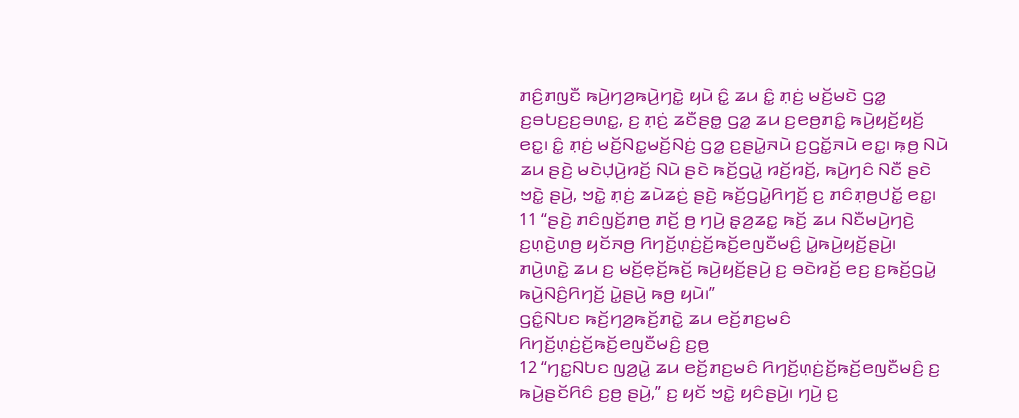ꤊꤢꤨ꤬ꤊꤜꤢꤪ ꤒꤣꤧ꤬ꤚꤤ꤬ꤒꤣꤧ꤬ꤚꤢꤧ꤭ ꤟꤣꤧ ꤢꤨ꤭ ꤘꤣ ꤢꤨ꤭ ꤊ꤫ꤢꤦ꤬ ꤗꤢꤩ꤬ꤗꤢꤧ ꤞꤤ꤭ ꤢ꤬ꤋꤝꤢ꤬ꤢ꤬ꤋꤛꤢ꤭, ꤢ꤬ ꤊ꤫ꤢꤦ꤬ ꤘꤢꤪꤔꤥ꤭ ꤞꤤ꤭ ꤘꤣ ꤢ꤬ꤕꤥ꤬ꤊꤢꤨ꤭ ꤒꤣꤧ꤬ꤟꤢꤩ꤬ꤟꤢꤩ꤬ ꤕꤢ꤭꤯ ꤢꤨ꤭ ꤊ꤫ꤢꤦ꤬ ꤗꤢꤩ꤬ꤡꤢ꤭ꤗꤢꤩ꤬ꤡꤢꤦ꤬ ꤞꤤ꤭ ꤢ꤬ꤔꤣꤧ꤭ꤏꤣꤧ ꤢ꤬ꤞꤢꤩ꤭ꤏꤣꤧ ꤕꤢ꤭꤯ ꤒ꤫ꤥ꤬ ꤡꤣꤧ ꤘꤣ ꤔꤢꤧ꤬ ꤗꤢꤧꤓ꤫ꤣꤧ꤬ꤙꤢꤩ꤬ ꤡꤣꤧ ꤔꤢꤧ ꤒꤢꤩ꤬ꤞꤣꤧ꤭ ꤙꤢꤩ꤬ꤙꤢꤩ꤬, ꤒꤣꤧ꤬ꤚꤢꤨ ꤡꤢꤪ ꤔꤢꤧ ꤠꤢꤧ꤭ ꤔꤣꤧ꤬, ꤠꤢꤧ꤭ ꤊ꤫ꤢꤦ꤬ ꤘꤣꤧꤘꤢꤦ꤬ ꤔꤢꤧ꤬ ꤒꤢꤩ꤬ꤞꤣꤧ꤭ꤖꤚꤢꤩ꤬ ꤢ꤬ ꤊꤢꤨꤊ꤫ꤥ꤬ꤓꤢꤩ꤭ ꤕꤢ꤭꤯
11 “ꤔꤢꤧ꤬ ꤊꤢꤨꤜꤢꤩ꤬ꤊꤥ꤬ ꤊꤢꤩ꤬ ꤥ꤬ ꤚꤣꤧ꤬ ꤔ꤫ꤤ꤬ꤘꤢ꤭ ꤒꤢꤩ꤬ ꤘꤣ ꤡꤢꤪꤗꤣꤧ꤬ꤚꤢꤧ꤬ ꤢ꤬ꤛ꤫ꤢꤧ꤬ꤛꤥ꤬ ꤟꤢꤩꤏꤥ꤬ ꤖꤚꤢꤩ꤬ꤛ꤫ꤢꤦ꤬ꤢꤩ꤬ꤒꤢꤩ꤬ꤕꤜꤢꤪꤗꤢꤨ꤬ ꤣꤧ꤭ꤒꤣꤧ꤬ꤟꤢꤩ꤬ꤔꤣꤧ꤬꤯ ꤊꤣꤧ꤬ꤛꤢꤧ꤭ ꤘꤣ ꤢ꤬ ꤗꤢꤩ꤬ꤕ꤫ꤢꤩ꤬ꤒꤢꤩ꤬ ꤒꤣꤧ꤬ꤟꤢꤩ꤬ꤔꤣꤧ꤬ ꤢ꤬ ꤋꤢꤧꤙꤢꤩ꤬ ꤕꤢ꤬ ꤢ꤬ꤒꤢꤩ꤬ꤞꤣꤧ꤭ ꤒꤣꤧ꤬ꤡꤢꤨ꤬ꤖꤚꤢꤩ꤬ ꤣꤧ꤭ꤔꤣꤧ꤬ ꤒꤥ꤬ ꤟꤣꤧ꤯”
ꤞꤢꤨ꤭ꤡꤝꤢ ꤒꤢꤩ꤬ꤚꤤ꤬ꤒꤢꤩ꤬ꤊꤢꤧ꤭ ꤘꤣ ꤕꤢꤩ꤬ꤊꤢ꤬ꤗꤢꤨ ꤖꤚꤢꤩ꤬ꤛ꤫ꤢꤦ꤬ꤢꤩ꤬ꤒꤢꤩ꤬ꤕꤜꤢꤪꤗꤢꤨ꤬ ꤢ꤬ꤥ꤬
12 “ꤚꤢ꤭ꤡꤝꤢ ꤜꤤ꤬ꤣꤧ꤭ ꤘꤣ ꤕꤢꤩ꤬ꤊꤢ꤬ꤗꤢꤨ ꤖꤚꤢꤩ꤬ꤛ꤫ꤢꤦ꤬ꤢꤩ꤬ꤒꤢꤩ꤬ꤕꤜꤢꤪꤗꤢꤨ꤬ ꤢ꤬ ꤒꤣꤧ꤬ꤔꤢꤩꤖꤢꤨ ꤢ꤬ꤥ꤬ ꤔꤣꤧ꤬,” ꤢ꤬ ꤟꤢꤩ ꤠꤢꤧ꤭ ꤟꤢꤨꤔꤣꤧ꤬꤯ ꤚꤣꤧ꤬ ꤢ꤬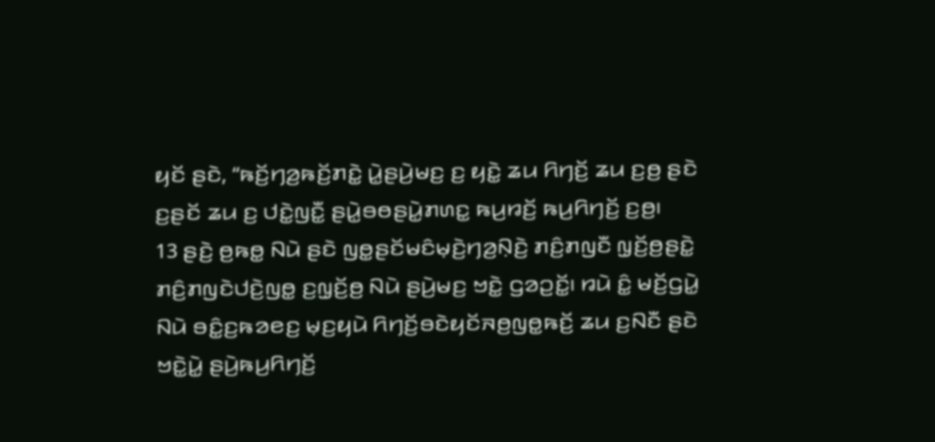ꤟꤢꤩ ꤔꤢꤧ, “ꤒꤢꤩ꤬ꤚꤤ꤬ꤒꤢꤩ꤬ꤊꤢꤧ꤭ ꤣꤧ꤭ꤔꤣꤧ꤬ꤗꤢ꤬ ꤢ꤬ ꤟꤢꤧ꤭ ꤘꤣ ꤖꤚꤢꤩ꤬ ꤘꤣ ꤢ꤬ꤥ꤬ ꤔꤢꤧ ꤢ꤬ꤔꤢꤩ ꤘꤣ ꤢ꤬ ꤓꤢꤧ꤭ꤜꤢꤪ꤭ ꤔꤣꤧ꤭ꤋꤥꤔꤣꤧ꤭ꤊꤛꤢ꤭ ꤒꤣ꤬ꤙꤢꤩ꤬ ꤒꤣ꤬ꤖꤚꤢꤩ꤬ ꤢ꤬ꤥ꤬꤯
13 ꤔꤢꤧ꤬ ꤥ꤬ꤒꤥ꤭ ꤡꤣꤧ ꤔꤢꤧ ꤜꤥ꤭ꤔꤢꤩꤗꤢꤨꤗ꤫ꤢꤧ꤬ꤚꤤ꤬ꤡ꤫ꤢꤧ꤬ ꤊꤢꤨ꤬ꤊꤜꤢꤪ ꤜ꤫ꤢꤩ꤬ꤥ꤬ꤔꤢꤧ꤭ ꤊꤢꤨ꤬ꤊꤜꤢꤧꤓꤢꤧ꤬ꤜꤥ꤭ ꤢ꤬ꤜ꤫ꤢꤩ꤬ꤥ꤬ ꤡꤣꤧ ꤔꤣꤧ꤬ꤗꤢ꤬ ꤠꤢꤧ꤭ ꤞꤤꤑꤢꤩ꤭꤯ ꤙꤣꤧ ꤢꤨ꤭ ꤗꤢꤩ꤬ꤞꤣꤧ꤭ ꤡꤣꤧ ꤋꤢꤨ꤭ꤢ꤬ꤒꤤꤕꤢ꤬ ꤗ꤫ꤢ꤬ꤟꤣꤧ ꤖꤚꤢꤩ꤬ꤋꤢꤧꤟꤢꤩꤏꤥ꤬ꤜꤥ꤭ꤒꤢꤩ꤬ ꤘꤣ ꤢ꤬ꤡꤢꤪ ꤔꤢꤧ ꤠꤢꤧ꤭ꤣꤧ꤭ ꤔꤣꤧ꤬ꤒꤣ꤬ꤖꤚꤢꤩ꤬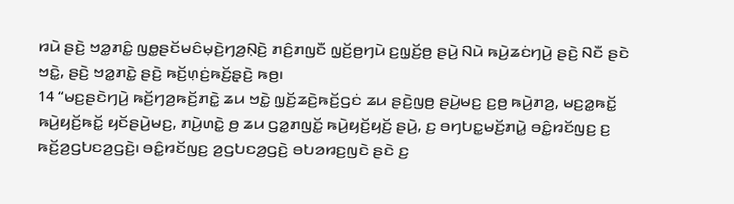ꤙꤣꤧ ꤔꤢꤧ꤬ ꤠꤤ꤭ꤊꤢꤨ꤭ ꤜꤥ꤭ꤔꤢꤩꤗꤢꤨꤗ꤫ꤢꤧ꤬ꤚꤤ꤬ꤡ꤫ꤢꤧ꤬ ꤊꤢꤨ꤬ꤊꤜꤢꤪ ꤜ꤫ꤢꤩ꤬ꤥ꤬ꤚꤣꤧ ꤢ꤬ꤜ꤫ꤢꤩ꤬ꤥ꤬ ꤔꤣꤧ꤬ ꤡꤣꤧ ꤒꤣꤧ꤬ꤘꤢꤦꤚꤣꤧ꤬ ꤔꤢꤧ꤬ ꤡꤢꤪ ꤔꤢꤧ ꤠꤢꤧ꤭, ꤔꤢꤧ꤬ ꤠꤤ꤭ꤊꤢꤧ꤭ ꤔꤢꤧ꤬ ꤒꤢꤩ꤬ꤛ꤫ꤢꤦ꤬ꤒꤢꤩ꤬ꤔ꤫ꤢꤧ꤬ ꤒꤥ꤬꤯
14 “ꤗꤢ꤬ꤔꤢꤧꤚꤣꤧ꤬ ꤒꤢꤩ꤬ꤚꤤ꤬ꤒꤢꤩ꤬ꤊꤢꤧ꤭ ꤘꤣ ꤠꤢꤧ꤭ ꤜ꤫ꤢꤩ꤬ꤘꤢꤧ꤬ꤒꤢꤩ꤬ꤞꤢꤦ ꤘꤣ ꤔꤢꤧ꤬ꤜꤥ꤬ ꤔꤣꤧ꤬ꤗꤢ꤬ ꤢ꤬ꤥ꤬ ꤒꤣꤧ꤬ꤊꤤ꤬, ꤗꤢ꤬ꤤ꤭ꤒꤢꤩ꤭ ꤒꤣꤧ꤬ꤟꤢꤩ꤬ꤒꤢꤩ꤭ ꤟꤢꤩꤔꤣꤧ꤬ꤗꤢ꤬, ꤊꤣꤧ꤬ꤛꤢꤧ꤭ ꤥ꤬ ꤘꤣ ꤞꤤ꤭ꤊꤜꤢꤩ꤭ ꤒꤣꤧ꤬ꤟꤢꤩ꤬ꤟꤢꤩ꤬ ꤔꤣꤧ꤬, ꤢ꤬ ꤋꤚꤝꤢ꤭ꤗꤢꤩ꤬ꤊꤣꤧ꤭ ꤋꤢꤨ꤭ꤙꤢꤩꤜꤢ꤬ ꤢ꤬ ꤒꤢꤩ꤬ꤤ꤬ꤞꤝꤢꤤ꤬ꤞꤢꤧ꤬꤯ ꤋꤢꤨ꤭ꤙꤢꤩꤜꤢ꤬ ꤤ꤬ꤞꤝꤢꤤ꤬ꤞꤢꤧ꤬ ꤋꤝꤤꤙꤢ꤬ꤜꤢꤧ ꤔꤢꤧ ꤢ꤬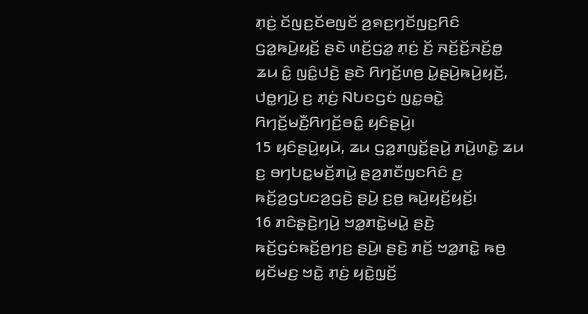ꤊ꤫ꤢꤦ꤬ ꤢꤩꤜꤢ꤬ꤢꤩꤕꤜꤢꤩ ꤤ꤬ꤎꤢ꤬ꤚꤢꤩꤜꤢ꤬ꤖꤢꤨ ꤞꤤ꤭ꤒꤣꤧ꤬ꤟꤢꤩ꤬ ꤔꤢꤧ ꤛꤢꤩ꤬ꤞꤤ꤭ ꤊ꤫ꤢꤦ꤬ ꤢꤩ꤬ ꤏꤢꤩ꤬ꤢꤩ꤬ꤏꤢꤩ꤬ꤥ꤭ ꤘꤣ ꤢꤨ꤭ ꤜꤢꤨ꤭ꤓꤢꤧ꤬ ꤔꤢꤧ ꤖꤚꤢꤩ꤬ꤛꤥ꤬ ꤣꤧ꤭ꤔꤣꤧ꤬ꤒꤣꤧ꤬ꤟꤢꤩ꤬, ꤓꤥ꤭ꤚꤣꤧ꤬ ꤢ꤬ ꤊ꤫ꤢꤦ꤬ ꤡꤝꤢꤞꤢꤦ ꤜꤢ꤭ꤋꤢꤧ꤭ ꤖꤚꤢꤩ꤬ꤗꤢꤪ꤬ꤖꤚꤢꤩ꤬ꤋꤢꤨ꤭ ꤟꤢꤨꤔꤣꤧ꤬꤯
15 ꤟꤢꤨꤔꤣꤧ꤬ꤟꤣꤧ, ꤘꤣ ꤞꤤ꤭ꤊꤜꤢꤩ꤭ꤔꤣꤧ꤬ ꤊꤣꤧ꤬ꤛꤢꤧ꤭ ꤘꤣ ꤢ꤬ ꤋꤚꤝꤢ꤭ꤗꤢꤩ꤬ꤊꤣꤧ꤭ ꤔꤤ꤬ꤊꤢꤪꤜꤢꤖꤢꤨ ꤢ꤬ ꤒꤢꤩ꤬ꤤ꤬ꤞꤝꤢꤤ꤬ꤞꤢꤧ꤬ ꤔꤣꤧ꤬ ꤢ꤬ꤥ꤬ ꤒꤣꤧ꤬ꤟꤢꤩ꤬ꤟꤢꤩ꤬꤯
16 ꤊꤢꤨꤔ꤫ꤢꤧ꤬ꤚꤣꤧ꤬ ꤠꤤ꤭ꤊꤢꤧ꤭ꤗꤣꤧ꤭ ꤔꤢꤧ꤬ ꤒꤢꤩ꤬ꤞꤢꤦꤒꤢꤩ꤬ꤥ꤬ꤚꤢ꤬ ꤔꤣꤧ꤬꤯ ꤔꤢꤧ꤬ ꤊꤢꤩ꤬ ꤠꤤ꤭ꤊꤢꤧ꤭ ꤒꤥ꤬ ꤟꤢꤩꤗꤢ꤬ ꤠꤢꤧ꤭ ꤊ꤫ꤢꤦ꤬ ꤟꤢꤧ꤭ꤜ꤫ꤢꤩ꤬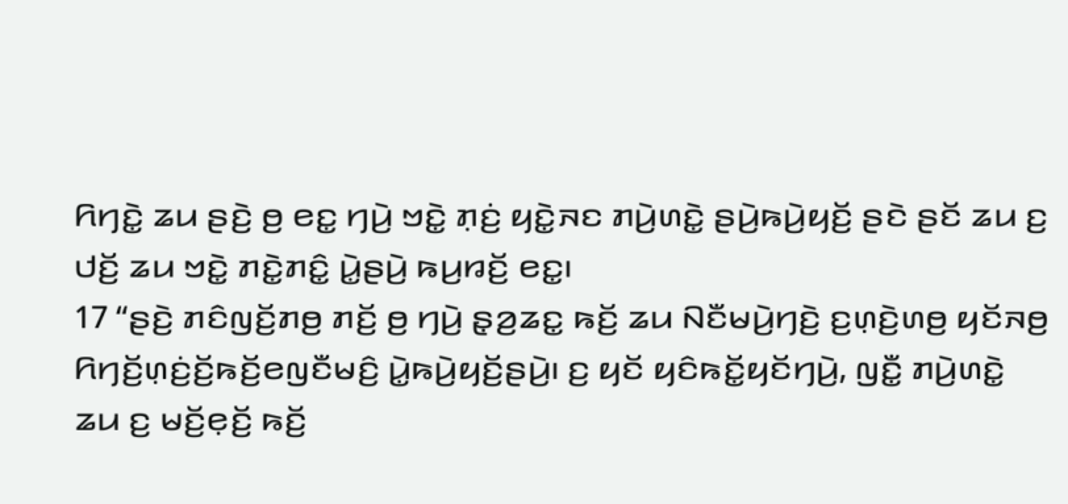ꤖꤚꤢꤧ꤭ ꤘꤣ ꤔꤢꤧ꤬ ꤥ꤬ ꤕꤢ꤭ ꤚꤣꤧ꤬ ꤠꤢꤧ꤭ ꤊ꤫ꤢꤦ꤬ ꤟꤢꤧ꤭ꤏꤢ ꤊꤣꤧ꤬ꤛꤢꤧ꤭ ꤔꤣꤧ꤬ꤒꤣꤧ꤬ꤟꤢꤩ꤬ ꤔꤢꤧ ꤔꤢꤩ ꤘꤣ ꤢ꤬ ꤓꤢꤩ꤬ ꤘꤣ ꤠꤢꤧ꤭ ꤊꤢꤧ꤭ꤊꤢꤨ꤭ ꤣꤧ꤭ꤔꤣꤧ꤬ ꤒꤣ꤬ꤙꤢꤩ꤬ ꤕꤢ꤭꤯
17 “ꤔꤢꤧ꤬ ꤊꤢꤨꤜꤢꤩ꤬ꤊꤥ꤬ ꤊꤢꤩ꤬ ꤥ꤬ ꤚꤣꤧ꤬ ꤔ꤫ꤤ꤬ꤘꤢ꤭ ꤒꤢꤩ꤬ ꤘꤣ ꤡꤢꤪꤗꤣꤧ꤬ꤚꤢꤧ꤬ ꤢ꤬ꤛ꤫ꤢꤧ꤬ꤛꤥ꤬ ꤟꤢꤩꤏꤥ꤬ ꤖꤚꤢꤩ꤬ꤛ꤫ꤢꤦ꤬ꤢꤩ꤬ꤒꤢꤩ꤬ꤕꤜꤢꤪꤗꤢꤨ꤬ ꤣꤧ꤭ꤒꤣꤧ꤬ꤟꤢꤩ꤬ꤔꤣꤧ꤬꤯ ꤢ꤬ ꤟꤢꤩ ꤟꤢꤨꤒꤢꤩ꤭ꤟꤢꤩꤚꤣꤧ꤬, ꤜꤢꤪ꤭ ꤊꤣꤧ꤬ꤛꤢꤧ꤭ ꤘꤣ ꤢ꤬ ꤗꤢꤩ꤬ꤕ꤫ꤢꤩ꤬ ꤒꤢꤩ꤬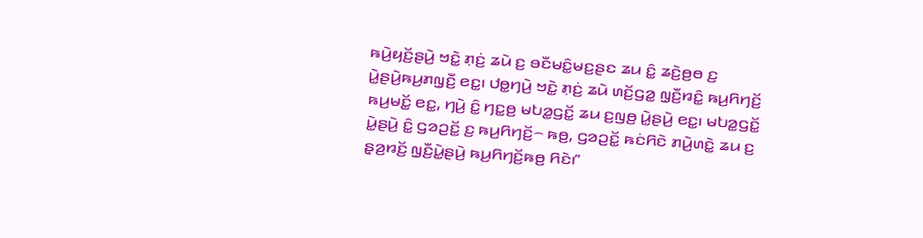ꤒꤣꤧ꤬ꤟꤢꤩ꤬ꤔꤣꤧ꤬ ꤠꤢꤧ꤭ ꤊ꤫ꤢꤦ꤬ ꤘꤣꤧ ꤢ꤬ ꤋꤢꤪꤗꤢꤨ꤭ꤗꤢ꤬ꤔꤢ ꤘꤣ ꤢꤨ꤭ ꤘꤢꤧ꤬ꤥ꤬ꤥ ꤢ꤬ ꤣꤧ꤭ꤔꤣꤧ꤬ꤒꤣ꤬ꤊꤜ꤫ꤢꤪ꤬ ꤕꤢ꤭꤯ ꤓꤥ꤭ꤚꤣꤧ꤬ ꤠꤢꤧ꤭ ꤊ꤫ꤢꤦ꤬ ꤘꤣꤧ ꤛꤢꤩ꤬ꤞꤤ꤭ ꤜ꤫ꤢꤪ꤬ꤙꤢꤨ꤭ ꤒꤣ꤬ꤖꤚꤢꤩ꤬ ꤒꤣ꤬ꤗꤢꤩ꤭ ꤕꤢ꤭, ꤚꤣꤧ꤬ ꤢꤨ꤭ ꤚꤢ꤭ꤥ꤬ ꤗꤝꤤ꤭ꤞꤢꤩ꤭ ꤘꤣ ꤢ꤬ꤜꤥ꤬ ꤣꤧ꤭ꤔꤣꤧ꤬ ꤕꤢ꤭꤯ ꤗꤝꤤ꤭ꤞꤢꤩ꤭ ꤣꤧ꤭ꤔꤣꤧ꤬ ꤢꤨ꤭ ꤞꤤꤑꤢꤩ꤭ ꤢ꤬ ꤒꤣ꤬ꤖꤚꤢꤩ꤬꤮ ꤒꤥ꤬, ꤞꤤꤑꤢꤩ꤭ ꤒꤢꤦꤖꤢꤧ ꤊꤣꤧ꤬ꤛꤢꤧ꤭ ꤘꤣ ꤢ꤬ ꤔ꤫ꤤ꤬ꤙꤢꤩ꤬ ꤜ꤫ꤢꤪ꤬ꤣꤧ꤭ꤔꤣꤧ꤬ ꤒꤣ꤬ꤖꤚꤢꤩ꤬ꤒꤥ꤬ ꤖꤢꤧ꤯”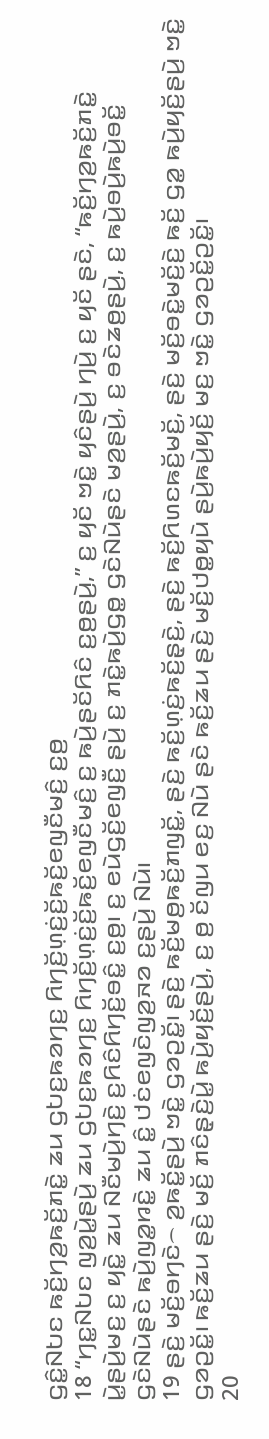ꤞꤢꤨ꤭ꤡꤝꤢ ꤒꤢꤩ꤬ꤚꤤ꤬ꤒꤢꤩ꤬ꤊꤢꤧ꤭ ꤘꤣ ꤞꤝꤢ꤬ꤒꤤꤚꤢ꤬ ꤖꤚꤢꤩ꤬ꤛ꤫ꤢꤦ꤬ꤢꤩ꤬ꤒꤢꤩ꤬ꤕꤜꤢꤪꤗꤢꤨ꤬ ꤢ꤬ꤥ꤬
18 “ꤚꤢ꤭ꤡꤝꤢ ꤜꤤ꤬ꤣꤧ꤭ꤔꤣꤧ꤬ ꤘꤣ ꤞꤝꤢ꤬ꤒꤤꤚꤢ꤬ ꤖꤚꤢꤩ꤬ꤛ꤫ꤢꤦ꤬ꤢꤩ꤬ꤒꤢꤩ꤬ꤕꤜꤢꤪꤗꤢꤨ꤬ ꤢ꤬ ꤒꤣꤧ꤬ꤔꤢꤩꤖꤢꤨ ꤢ꤬ꤥ꤬ꤔꤣꤧ꤬,” ꤢ꤬ ꤟꤢꤩ ꤠꤢꤧ꤭ ꤟꤢꤨꤔꤣꤧ꤬ ꤚꤣꤧ꤬ ꤢ꤬ ꤟꤢꤩ ꤔꤢꤧ, “ꤒꤢꤩ꤬ꤚꤤ꤬ꤒꤢꤩ꤬ꤊꤢꤧ꤭ ꤣꤧ꤭ꤔꤣꤧ꤬ꤗꤢ꤬ ꤢ꤬ ꤟꤢꤧ꤭ ꤘꤣ ꤡꤢꤪꤗꤣꤧ꤬ꤚꤢꤧ꤬ ꤢ꤬ꤖꤢꤨꤖꤚꤢꤩ꤬ꤋꤢꤨ꤭ ꤢ꤬ꤥ꤬꤯ ꤢ꤬ ꤕꤣꤧꤞꤢꤩ꤬ꤕꤜꤢꤪ꤬ ꤔꤣꤧ꤬ ꤢ꤬ ꤊꤢꤧ꤭ꤒꤣꤧ꤬ꤞꤥ꤭ ꤞꤢꤧꤡꤣꤧꤔꤢꤧ ꤗꤤ꤬ꤔꤣꤧ꤬, ꤢ꤬ ꤋꤢꤧꤘꤥ꤬ꤔꤣꤧ꤬, ꤢ꤬ ꤒꤣꤧ꤬ꤋꤣꤧ꤬ꤒꤣꤧ꤬ꤋꤢꤩ꤭ ꤞꤢꤧꤡꤣꤧꤔꤢꤧ ꤒꤣꤧ꤬ꤜꤤ꤭ꤙꤢꤧ꤭ ꤘꤣ ꤢꤨ꤭ ꤓꤢꤦꤕꤜꤢꤧꤜꤤ꤬ꤏꤤ ꤢ꤬ꤔꤣꤧ꤬ ꤡꤣꤧ꤯
19 ꤔꤢꤧ꤬ ꤗꤢꤩ꤬ꤋꤚꤢꤧ꤮ ꤤ꤬ꤒꤢꤩ꤭ꤔꤣꤧ꤬ ꤠꤢꤧ꤭ ꤞꤤꤑꤢꤩ꤭꤯ ꤔꤢꤧ꤬ ꤒꤢꤩ꤬ꤗꤥ꤬ꤒꤢꤩ꤬ꤊꤜꤢꤩ꤭, ꤔꤢꤧ꤬ ꤒꤢꤩ꤬ꤛ꤫ꤢꤦ꤬ꤒꤢꤩ꤬ꤔ꤫ꤢꤧ꤬, ꤔꤢꤧ꤬ ꤒꤢꤩ꤬ꤖꤛꤢꤒꤢꤩ꤬ꤗꤢꤩ꤬, ꤔꤢꤧ꤬ ꤗꤢꤩ꤬ꤋꤢꤧ꤭ꤗꤢꤩ꤬ꤢꤧ꤬ ꤒꤢꤩ꤬ ꤞꤤ꤭ ꤒꤣꤧ꤬ꤟꤢꤩ꤬ꤔꤣꤧ꤬ ꤠꤢꤧ꤭ ꤞꤤꤑꤢꤩ꤭꤯ ꤒꤢꤩ꤬ꤘꤣ ꤔꤢꤧ꤬ ꤗꤢꤩ꤬ ꤊꤢꤨꤔ꤫ꤢꤧ꤬ꤣꤧ꤭ ꤒꤣꤧ꤬ꤟꤢꤩ꤬ꤔꤣꤧ꤬, ꤢ꤬ ꤥ꤬ ꤢꤩꤜꤣ ꤕꤢ꤬ ꤡꤣꤧ ꤔꤢꤧ ꤒꤢꤩ꤬ꤘꤣ ꤔꤢꤧ꤬ ꤗꤢꤩ꤬ꤓꤥ꤭ꤟꤣꤧ ꤔꤣꤧ꤬ꤒꤣꤧ꤬ꤟꤢꤩ꤬ ꤗꤢ꤬ ꤠꤢꤧ꤭ ꤞꤤꤑꤢꤩ꤭ꤑꤢꤩ꤭꤯
20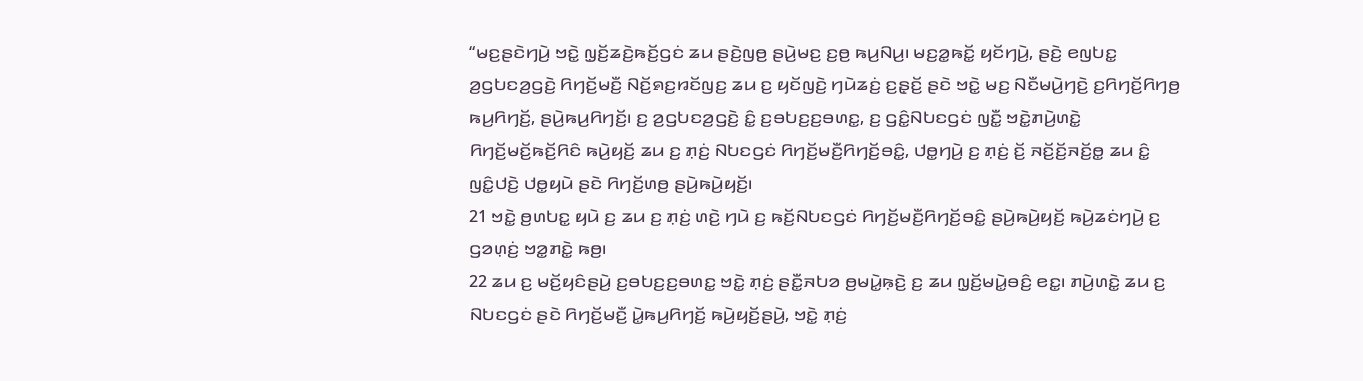“ꤗꤢ꤬ꤔꤢꤧꤚꤣꤧ꤬ ꤠꤢꤧ꤭ ꤜ꤫ꤢꤩ꤬ꤘꤢꤧ꤬ꤒꤢꤩ꤬ꤞꤢꤦ ꤘꤣ ꤔꤢꤧ꤬ꤜꤥ꤬ ꤔꤣꤧ꤬ꤗꤢ꤬ ꤢ꤬ꤥ꤬ ꤒꤣ꤬ꤡꤣ꤬꤯ ꤗꤢ꤬ꤤ꤭ꤒꤢꤩ꤭ ꤟꤢꤩꤚꤣꤧ꤬, ꤔꤢꤧ꤬ ꤕꤜꤝꤢ꤭ ꤤ꤬ꤞꤝꤢꤤ꤬ꤞꤢꤧ꤬ ꤖꤚꤢꤩ꤬ꤗꤢꤪ꤬ ꤡꤢꤩ꤬ꤎꤢ꤬ꤙꤢꤩꤜꤢ꤬ ꤘꤣ ꤢ꤬ ꤟꤢꤩꤜꤢꤧ꤬ ꤚꤣꤧꤘꤢꤦ꤬ ꤢ꤬ꤔ꤫ꤢꤩ꤬ ꤔꤢꤧ ꤠꤢꤧ꤭ ꤗꤢ꤬ ꤡꤢꤪꤗꤣꤧ꤬ꤚꤢꤧ꤬ ꤢ꤬ꤖꤚꤢꤩ꤬ꤖꤚꤥ꤬ ꤒꤣ꤬ꤖꤚꤢꤩ꤬, ꤔꤣꤧ꤬ꤒꤣ꤬ꤖꤚꤢꤩ꤬꤯ ꤢ꤬ ꤤ꤬ꤞꤝꤢꤤ꤬ꤞꤢꤧ꤬ ꤢꤨ꤭ ꤢ꤬ꤋꤝꤢ꤬ꤢ꤬ꤋꤛꤢ꤭, ꤢ꤬ ꤞꤢꤨ꤭ꤡꤝꤢꤞꤢꤦ ꤜꤢꤪ꤭ ꤠꤢꤧ꤭ꤊꤣꤧ꤬ꤛꤢꤧ꤭ ꤖꤚꤢꤩ꤬ꤗꤢꤩ꤬ꤒꤢꤩ꤬ꤖꤢꤨ ꤒꤣꤧ꤬ꤟꤢꤩ꤬ ꤘꤣ ꤢ꤬ ꤊ꤫ꤢꤦ꤬ ꤡꤝꤢꤞꤢꤦ ꤖꤚꤢꤩ꤬ꤗꤢꤪ꤬ꤖꤚꤢꤩ꤬ꤋꤢꤨ꤭, ꤓꤥ꤭ꤚꤣꤧ꤬ ꤢ꤬ ꤊ꤫ꤢꤦ꤬ ꤢꤩ꤬ ꤏꤢꤩ꤬ꤢꤩ꤬ꤏꤢꤩ꤬ꤥ꤭ ꤘꤣ ꤢꤨ꤭ ꤜꤢꤨ꤭ꤓꤢꤧ꤬ ꤓꤥ꤭ꤟꤣꤧ ꤔꤢꤧ ꤖꤚꤢꤩ꤬ꤛꤥ꤬ ꤔꤣꤧ꤬ꤒꤣꤧ꤬ꤟꤢꤩ꤬꤯
21 ꤠꤢꤧ꤭ ꤥ꤬ꤛꤝꤢ꤭ ꤟꤣꤧ ꤢ꤬ ꤘꤣ ꤢ꤬ ꤊ꤫ꤢꤦ꤬ ꤛꤢꤧ꤬ ꤚꤣꤧ ꤢ꤬ ꤒꤢꤩ꤬ꤡꤝꤢꤞꤢꤦ ꤖꤚꤢꤩ꤬ꤗꤢꤪ꤬ꤖꤚꤢꤩ꤬ꤋꤢꤨ꤭ ꤔꤣꤧ꤬ꤒꤣꤧ꤬ꤟꤢꤩ꤬ ꤒꤣꤧ꤬ꤘꤢꤦꤚꤣꤧ꤬ ꤢ꤬ ꤞꤤꤛ꤫ꤢꤦ꤬ ꤠꤤ꤭ꤊꤢꤧ꤭ ꤒꤥ꤬꤯
22 ꤘꤣ ꤢ꤬ ꤗꤢꤩ꤬ꤟꤢꤨꤔꤣꤧ꤬ ꤢ꤬ꤋꤝꤢ꤬ꤢ꤬ꤋꤛꤢ꤭ ꤠꤢꤧ꤭ ꤊ꤫ꤢꤦ꤬ ꤔꤢꤪ꤭ꤏꤝꤤ ꤥ꤬ꤗꤣꤧ꤭ꤒ꤫ꤢꤧ꤬ ꤢ꤬ ꤘꤣ ꤜ꤫ꤢꤩ꤬ꤗꤣꤧ꤭ꤋꤢꤨ꤬ ꤕꤢ꤭꤯ ꤊꤣꤧ꤬ꤛꤢꤧ꤭ ꤘꤣ ꤢ꤬ ꤡꤝꤢꤞꤢꤦ ꤔꤢꤧ ꤖꤚꤢꤩ꤬ꤗꤢꤪ꤬ ꤣꤧ꤭ꤒꤣ꤬ꤖꤚꤢꤩ꤬ ꤒꤣꤧ꤬ꤟꤢꤩ꤬ꤔꤣꤧ꤬, ꤠꤢꤧ꤭ ꤊ꤫ꤢꤦ꤬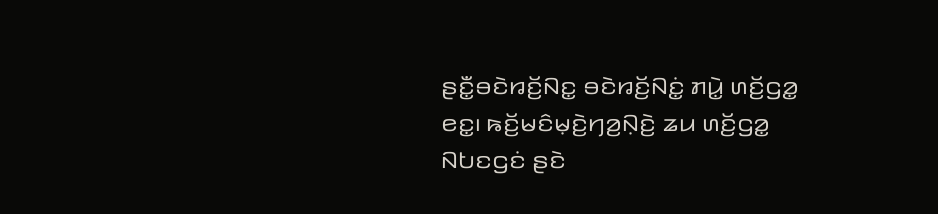ꤔꤢꤪ꤭ꤋꤢꤧꤙꤢꤩ꤬ꤡꤢ꤭ ꤋꤢꤧꤙꤢꤩ꤬ꤡꤢꤦ꤭ ꤊꤣꤧ꤭ ꤛꤢꤩ꤬ꤞꤤ꤭ ꤕꤢ꤭꤯ ꤒꤢꤩ꤬ꤗꤢꤨꤗ꤫ꤢꤧ꤬ꤚꤤ꤬ꤡ꤫ꤢꤧ꤬ ꤘꤣ ꤛꤢꤩ꤬ꤞꤤ꤭ ꤡꤝꤢꤞꤢꤦ ꤔꤢꤧ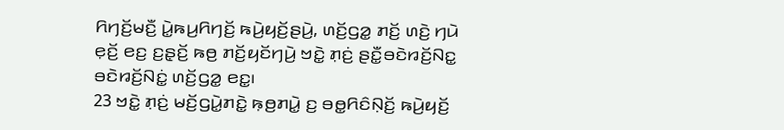ꤖꤚꤢꤩ꤬ꤗꤢꤪ꤬ ꤣꤧ꤭ꤒꤣ꤬ꤖꤚꤢꤩ꤬ ꤒꤣꤧ꤬ꤟꤢꤩ꤬ꤔꤣꤧ꤬, ꤛꤢꤩ꤬ꤞꤤ꤭ ꤊꤢꤩ꤬ ꤛꤢꤧ꤬ ꤚꤣꤧ ꤕ꤫ꤢꤩ꤬ ꤕꤢ꤬ ꤢ꤬ꤔ꤫ꤢꤩ꤬ ꤒꤥ꤬ ꤊꤢꤩ꤬ꤟꤢꤩꤚꤣꤧ꤬ ꤠꤢꤧ꤭ ꤊ꤫ꤢꤦ꤬ ꤔꤢꤪ꤭ꤋꤢꤧꤙꤢꤩ꤬ꤡꤢ꤭ ꤋꤢꤧꤙꤢꤩ꤬ꤡꤢꤦ꤭ ꤛꤢꤩ꤬ꤞꤤ꤭ ꤕꤢ꤭꤯
23 ꤠꤢꤧ꤭ ꤊ꤫ꤢꤦ꤬ ꤗꤢꤩ꤬ꤞꤣꤧ꤭ꤊꤢꤧ꤭ ꤒ꤫ꤥ꤬ꤊꤣꤧ꤭ ꤢ꤬ ꤋꤥ꤭ꤖꤢꤨꤡ꤫ꤢꤩ꤬ ꤒꤣꤧ꤬ꤟꤢꤩ꤬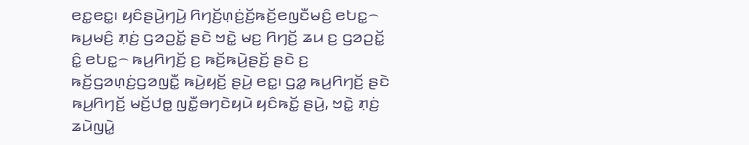ꤕꤢ꤭ꤕꤢ꤭꤯ ꤟꤢꤨꤔꤣꤧ꤬ꤚꤣꤧ꤬ ꤖꤚꤢꤩ꤬ꤛ꤫ꤢꤦ꤬ꤢꤩ꤬ꤒꤢꤩ꤬ꤕꤜꤢꤪꤗꤢꤨ꤬ ꤕꤝꤢ꤭꤮ ꤒꤣ꤬ꤗꤢꤨ꤬ ꤊ꤫ꤢꤦ꤬ ꤞꤤꤑꤢꤩ꤭ ꤔꤢꤧ ꤠꤢꤧ꤭ ꤗꤢ꤬ ꤖꤚꤢꤩ꤬ ꤘꤣ ꤢ꤬ ꤞꤤꤑꤢꤩ꤭ ꤢꤨ꤭ ꤕꤝꤢ꤭꤮ ꤒꤣ꤬ꤖꤚꤢꤩ꤬ ꤢ꤬ ꤒꤢꤩ꤬ꤒꤣꤧ꤬ꤔꤢꤩ꤬ ꤔꤢꤧ ꤢ꤬ ꤒꤢꤩ꤬ꤞꤤꤛ꤫ꤢꤦ꤬ꤞꤤꤜꤢꤪ꤭ ꤒꤣꤧ꤬ꤟꤢꤩ꤬ ꤔꤣꤧ꤬ ꤕꤢ꤭꤯ ꤞꤤ꤭ ꤒꤣ꤬ꤖꤚꤢꤩ꤬ ꤔꤢꤧ ꤒꤣ꤬ꤖꤚꤢꤩ꤬ ꤗꤢꤩ꤬ꤓꤥ꤭ ꤜꤢꤪ꤭ꤋꤚꤢꤧꤟꤣꤧ ꤟꤢꤨꤒꤢꤩ꤭ ꤔꤣꤧ꤬, ꤠꤢꤧ꤭ ꤊ꤫ꤢꤦ꤬ ꤘꤣꤧꤜꤣꤧ꤭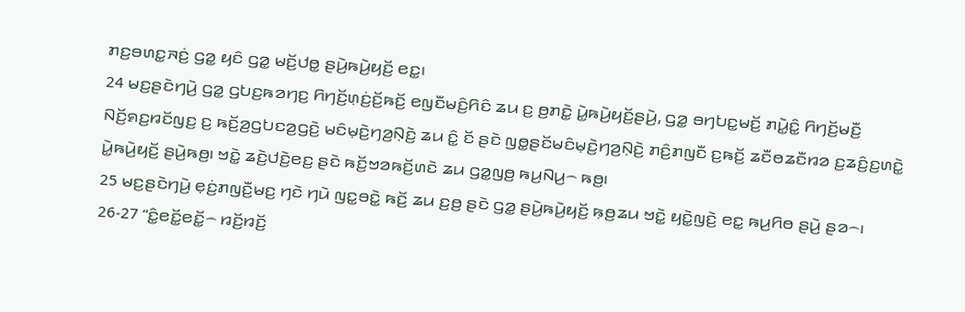ꤊꤢ꤬ꤋꤛꤢ꤭ꤏꤢꤦ꤬ ꤞꤤ꤭ ꤟꤢꤨ ꤞꤤ꤭ ꤗꤢꤩ꤬ꤓꤥ꤭ ꤔꤣꤧ꤬ꤒꤣꤧ꤬ꤟꤢꤩ꤬ ꤕꤢ꤭꤯
24 ꤗꤢ꤬ꤔꤢꤧꤚꤣꤧ꤬ ꤞꤤ꤭ ꤞꤝꤢ꤬ꤒꤤꤚꤢ꤬ ꤖꤚꤢꤩ꤬ꤛ꤫ꤢꤦ꤬ꤢꤩ꤬ꤒꤢꤩ꤬ ꤕꤜꤢꤪꤗꤢꤨ꤬ꤖꤢꤨ ꤘꤣ ꤢ꤬ ꤥ꤬ꤊꤢꤧ꤭ ꤣꤧ꤭ꤒꤣꤧ꤬ꤟꤢꤩ꤬ꤔꤣꤧ꤬, ꤞꤤ꤭ ꤋꤚꤝꤢ꤭ꤗꤢꤩ꤬ ꤊꤣꤧ꤭ꤢꤨ꤭ ꤖꤚꤢꤩ꤬ꤗꤢꤪ꤬ ꤡꤢꤩ꤬ꤎꤢ꤬ꤙꤢꤩꤜꤢ꤬ ꤢ꤬ ꤒꤢꤩ꤬ꤤ꤬ꤞꤝꤢꤤ꤬ꤞꤢꤧ꤬ ꤗꤢꤨꤗ꤫ꤢꤧ꤬ꤚꤤ꤬ꤡ꤫ꤢꤧ꤬ ꤘꤣ ꤢꤨ꤭ ꤢꤩ ꤔꤢꤧ ꤜꤥ꤭ꤔꤢꤩꤗꤢꤨꤗ꤫ꤢꤧ꤬ꤚꤤ꤬ꤡ꤫ꤢꤧ꤬ ꤊꤢꤨ꤬ꤊꤜꤢꤪ ꤢ꤬ꤒꤢꤩ꤬ ꤘꤢꤪꤥꤘꤢꤪꤙꤤ ꤢ꤬ꤘꤢꤨ꤬ꤢ꤬ꤛꤢꤧ꤭ ꤣꤧ꤭ꤒꤣꤧ꤬ꤟꤢꤩ꤬ ꤔꤣꤧ꤬ꤒꤥ꤬꤯ ꤠꤢꤧ꤭ ꤘꤢꤧ꤬ꤓꤢꤧ꤬ꤕꤢ꤬ ꤔꤢꤧ ꤒꤢꤩ꤬ꤠꤤꤒꤢꤩ꤬ꤛꤢꤧ ꤘꤣ ꤞꤤ꤭ꤜꤥ꤬ ꤒꤣ꤬ꤡꤣ꤬꤮ ꤒꤥ꤬꤯
25 ꤗꤢ꤬ꤔꤢꤧꤚꤣꤧ꤬ ꤕ꤫ꤢꤦ꤬ꤊꤜꤢꤪ꤬ꤗꤢ꤬ ꤚꤢꤧ ꤚꤣꤧ ꤜꤢ꤭ꤋꤢꤧ꤭ ꤒꤢꤩ꤬ ꤘꤣ ꤢ꤬ꤥ꤬ ꤔꤢꤧ ꤞꤤ꤭ ꤔꤣꤧ꤬ꤒꤣꤧ꤬ꤟꤢꤩ꤬ ꤒ꤫ꤥ꤬ꤘꤣ ꤠꤢꤧ꤭ ꤟꤢꤧ꤭ꤜꤢꤧ꤬ ꤕꤢ꤭ ꤒꤣ꤬ꤖꤥ ꤔꤣꤧ꤬ ꤔꤤ꤮꤯
26-27 “ꤢꤨ꤭ꤕꤢꤩ꤭ꤕꤢꤩ꤭꤮ ꤙꤢꤩ꤬ꤙꤢꤩ꤬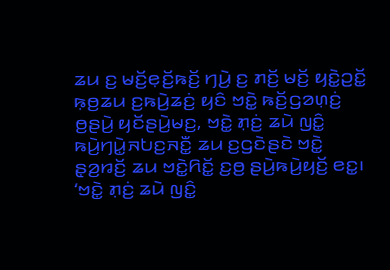ꤘꤣ ꤢ꤬ ꤗꤢꤩ꤬ꤕ꤫ꤢꤩ꤬ꤒꤢꤩ꤬ ꤚꤣꤧ꤬ ꤢ꤬ ꤊꤢꤩ꤬ ꤗꤢꤩ꤬ ꤟꤢꤧ꤭ꤑꤢꤩ꤭ ꤒ꤫ꤥ꤬ꤘꤣ ꤢ꤬ꤒꤣꤧ꤬ꤘꤢꤦ꤬ ꤟꤢꤨ ꤠꤢꤧ꤭ ꤒꤢꤩ꤬ꤞꤤꤛ꤫ꤢꤦ꤬ ꤥ꤬ꤔꤣꤧ꤬ ꤟꤢꤩꤔꤣꤧ꤬ꤗꤢ꤬, ꤠꤢꤧ꤭ ꤊ꤫ꤢꤦ꤬ ꤘꤣꤧ ꤜꤢꤨ꤭ ꤒꤣꤧ꤬ꤚꤣꤧ꤭ꤏꤝꤢ꤬ꤏꤢꤪ꤭ ꤘꤣ ꤢ꤬ꤞꤢꤧꤔꤢꤧ ꤠꤢꤧ꤭ ꤔ꤫ꤤ꤬ꤙꤢꤩ꤬ ꤘꤣ ꤠꤢꤧ꤭ꤖꤢꤩ꤭ ꤢ꤬ꤥ꤬ ꤔꤣꤧ꤬ꤒꤣꤧ꤬ꤟꤢꤩ꤬ ꤕꤢ꤭꤯ ‘ꤠꤢꤧ꤭ ꤊ꤫ꤢꤦ꤬ ꤘꤣꤧ ꤜꤢꤨ꤭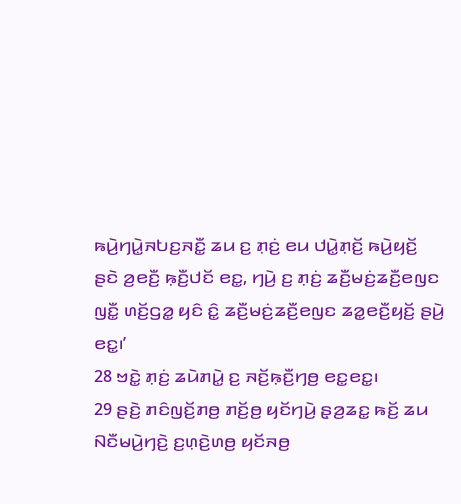ꤒꤣꤧ꤬ꤚꤣꤧ꤭ꤏꤝꤢ꤬ꤏꤢꤪ꤭ ꤘꤣ ꤢ꤬ ꤊ꤫ꤢꤦ꤬ ꤕꤣ ꤓꤣꤧ꤭ꤊ꤫ꤢꤩ꤬ ꤒꤣꤧ꤬ꤟꤢꤩ꤬ ꤔꤢꤧ ꤤ꤬ꤕꤢꤪ꤬ ꤒ꤫ꤢꤪ꤬ꤓꤢꤩ ꤕꤢ꤭, ꤚꤣꤧ꤬ ꤢ꤬ ꤊ꤫ꤢꤦ꤬ ꤘꤢꤪ꤬ꤗꤢꤦ꤬ꤘꤢꤪ꤬ꤕꤜꤢ ꤜꤢꤪ꤭ ꤛꤢꤩ꤬ꤞꤤ꤭ ꤟꤢꤨ ꤢꤨ꤭ ꤘꤢꤪ꤬ꤗꤢꤦ꤬ꤘꤢꤪ꤬ꤕꤜꤢ ꤘꤤ꤭ꤕꤢꤪ꤬ꤟꤢꤩ꤬ ꤔꤣꤧ꤬ ꤕꤢ꤭꤯’
28 ꤠꤢꤧ꤭ ꤊ꤫ꤢꤦ꤬ ꤘꤣꤧꤊꤣꤧ꤭ ꤢ꤬ ꤏꤢꤩ꤬ꤒ꤫ꤢꤪ꤬ꤚꤥ꤬ ꤕꤢ꤭ꤕꤢ꤭꤯
29 ꤔꤢꤧ꤬ ꤊꤢꤨꤜꤢꤩ꤬ꤊꤥ꤬ ꤊꤢꤩ꤬ꤥ꤬ ꤟꤢꤩꤚꤣꤧ꤬ ꤔ꤫ꤤ꤬ꤘꤢ꤭ ꤒꤢꤩ꤬ ꤘꤣ ꤡꤢꤪꤗꤣꤧ꤬ꤚꤢꤧ꤬ ꤢ꤬ꤛ꤫ꤢꤧ꤬ꤛꤥ꤬ ꤟꤢꤩꤏꤥ꤬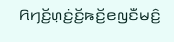ꤖꤚꤢꤩ꤬ꤛ꤫ꤢꤦ꤬ꤢꤩ꤬ꤒꤢꤩ꤬ꤕꤜꤢꤪꤗꤢꤨ꤬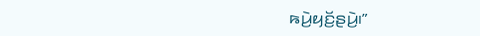ꤒꤣꤧ꤬ꤟꤢꤩ꤬ꤔꤣꤧ꤬꤯”